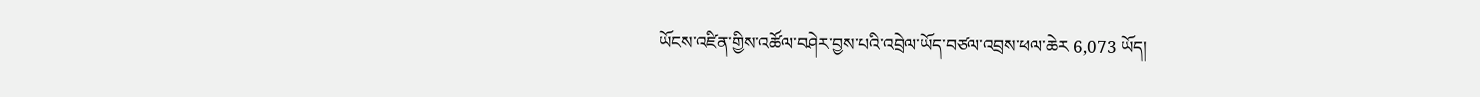ཡོངས་འཛིན་གྱིས་འཚོལ་བཤེར་བྱས་པའི་འབྲེལ་ཡོད་བཙལ་འབྲས་ཕལ་ཆེར 6,073 ཡོད།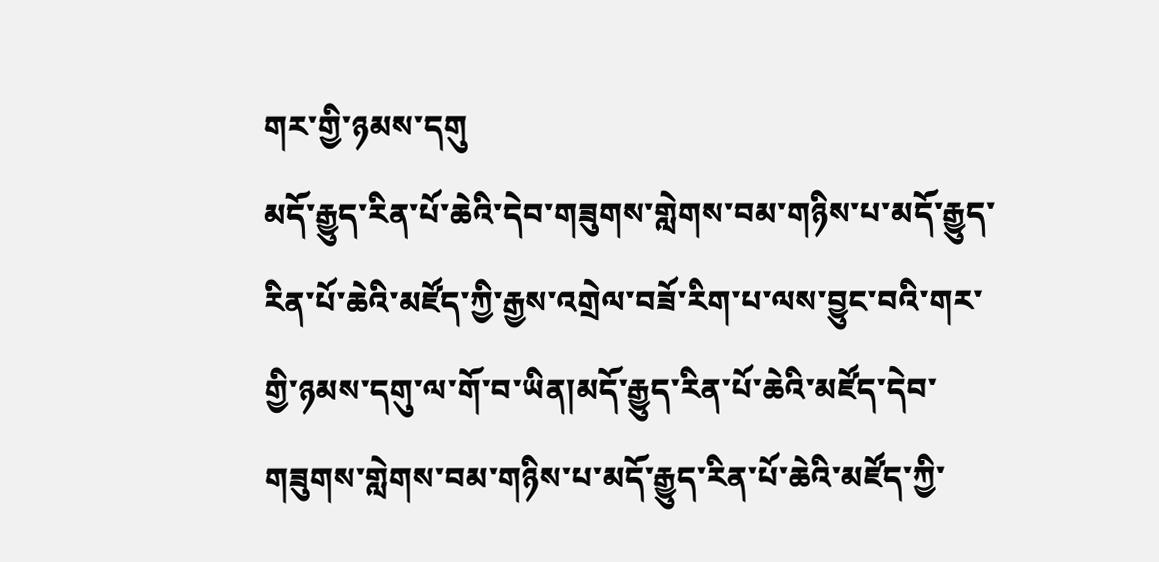གར་གྱི་ཉམས་དགུ
མདོ་རྒྱུད་རིན་པོ་ཆེའི་དེབ་གཟུགས་གླེགས་བམ་གཉིས་པ་མདོ་རྒྱུད་རིན་པོ་ཆེའི་མཛོད་ཀྱི་རྒྱས་འགྲེལ་བཟོ་རིག་པ་ལས་བྱུང་བའི་གར་གྱི་ཉམས་དགུ་ལ་གོ་བ་ཡིན།མདོ་རྒྱུད་རིན་པོ་ཆེའི་མཛོད་དེབ་གཟུགས་གླེགས་བམ་གཉིས་པ་མདོ་རྒྱུད་རིན་པོ་ཆེའི་མཛོད་ཀྱི་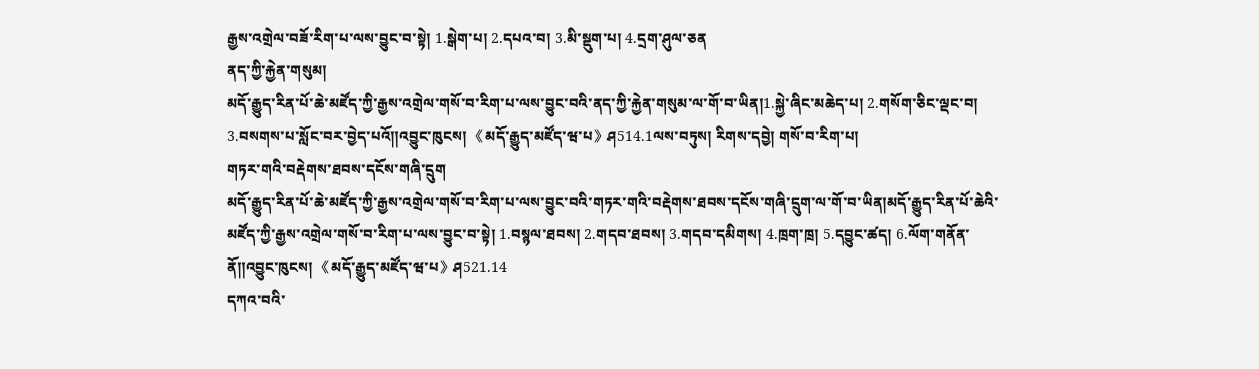རྒྱས་འགྲེལ་བཟོ་རིག་པ་ལས་བྱུང་བ་སྟེ། 1.སྒེག་པ། 2.དཔའ་བ། 3.མི་སྡུག་པ། 4.དྲག་ཤུལ་ཅན
ནད་ཀྱི་རྐྱེན་གསུམ།
མདོ་རྒྱུད་རིན་པོ་ཆེ་མཛོད་ཀྱི་རྒྱས་འགྲེལ་གསོ་བ་རིག་པ་ལས་བྱུང་བའི་ནད་ཀྱི་རྐྱེན་གསུམ་ལ་གོ་བ་ཡིན།1.སྐྱེ་ཞིང་མཆེད་པ། 2.གསོག་ཅིང་ལྡང་བ། 3.བསགས་པ་སློང་བར་བྱེད་པའོ༎འབྱུང་ཁུངས། 《མདོ་རྒྱུད་མཛོད་ཝ་པ》ཤ514.1ལས་བཏུས། རིགས་དབྱེ། གསོ་བ་རིག་པ།
གཏར་གའི་བརྡེགས་ཐབས་དངོས་གཞི་དྲུག
མདོ་རྒྱུད་རིན་པོ་ཆེ་མཛོད་ཀྱི་རྒྱས་འགྲེལ་གསོ་བ་རིག་པ་ལས་བྱུང་བའི་གཏར་གའི་བརྡེགས་ཐབས་དངོས་གཞི་དྲུག་ལ་གོ་བ་ཡིན།མདོ་རྒྱུད་རིན་པོ་ཆེའི་མཛོད་ཀྱི་རྒྱས་འགྲེལ་གསོ་བ་རིག་པ་ལས་བྱུང་བ་སྟེ། 1.བསྙལ་ཐབས། 2.གདབ་ཐབས། 3.གདབ་དམིགས། 4.ཁྲག་ཁྲ། 5.དབྱུང་ཚད། 6.ལོག་གནོན་ནོ༎འབྱུང་ཁུངས། 《མདོ་རྒྱུད་མཛོད་ཝ་པ》ཤ521.14
དཀའ་བའི་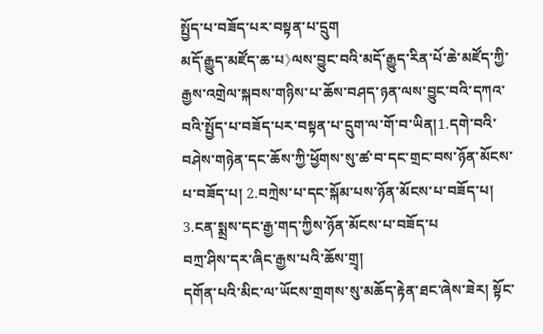སྤྱོད་པ་བཟོད་པར་བསྟན་པ་དྲུག
མདོ་རྒྱུད་མཛོད་ཆ་པ》ལས་བྱུང་བའི་མདོ་རྒྱུད་རིན་པོ་ཆེ་མཛོད་ཀྱི་རྒྱས་འགྲེལ་སྐབས་གཉིས་པ་ཆོས་བཤད་ཉན་ལས་བྱུང་བའི་དཀའ་བའི་སྤྱོད་པ་བཟོད་པར་བསྟན་པ་དྲུག་ལ་གོ་བ་ཡིན།1.དགེ་བའི་བཤེས་གཉེན་དང་ཆོས་ཀྱི་ཕྱོགས་སུ་ཚ་བ་དང་གྲང་བས་ཉོན་མོངས་པ་བཟོད་པ། 2.བཀྲེས་པ་དང་སྐོམ་པས་ཉོན་མོངས་པ་བཟོད་པ། 3.ངན་སྨྲས་དང་རྒྱ་གད་ཀྱིས་ཉོན་མོངས་པ་བཟོད་པ
བཀྲ་ཤིས་དར་ཞིང་རྒྱས་པའི་ཆོས་གྲྭ།
དགོན་པའི་མིང་ལ་ཡོངས་གྲགས་སུ་མཆོད་རྟེན་ཐང་ཞེས་ཟེར། སྟོང་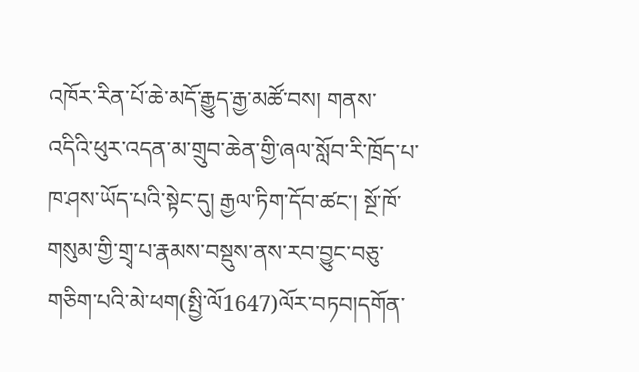འཁོར་རིན་པོ་ཆེ་མདོ་རྒྱུད་རྒྱ་མཚོ་བས། གནས་འདིའི་ཕུར་འདན་མ་གྲུབ་ཆེན་གྱི་ཞལ་སློབ་རི་ཁྲོད་པ་ཁ་ཤས་ཡོད་པའི་སྟེང་དུ། རྒྱལ་ཏིག་དོབ་ཚང་། སྔོ་ཁོ་གསུམ་གྱི་གྲྭ་པ་རྣམས་བསྡུས་ནས་རབ་བྱུང་བཅུ་གཅིག་པའི་མེ་ཕག(སྤྱི་ལོ1647)ལོར་བཏབ།དགོན་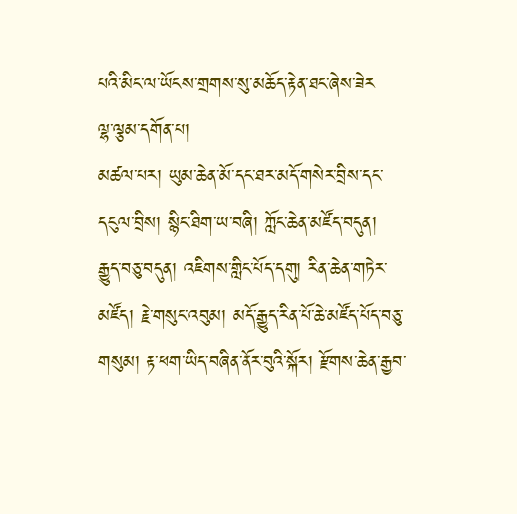པའི་མིང་ལ་ཡོངས་གྲགས་སུ་མཆོད་རྟེན་ཐང་ཞེས་ཟེར
ལྷ་ལྕམ་དགོན་པ།
མཚལ་པར། ཡུམ་ཆེན་མོ་དང་ཐར་མདོ་གསེར་བྲིས་དང་དངུལ་བྲིས། སྙིང་ཐིག་ཡ་བཞི། ཀློང་ཆེན་མཛོད་བདུན། རྒྱུད་བཅུ་བདུན། འཇིགས་གླིང་པོད་དགུ། རིན་ཆེན་གཏེར་མཛོད། རྗེ་གསུང་འབུམ། མདོ་རྒྱུད་རིན་པོ་ཆེ་མཛོད་པོད་བཅུ་གསུམ། རྟ་ཕག་ཡིད་བཞིན་ནོར་བུའི་སྐོར། རྫོགས་ཆེན་རྒྱབ་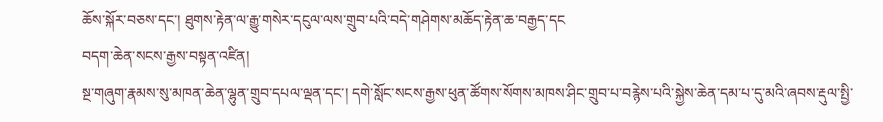ཆོས་སྐོར་བཅས་དང་། ཐུགས་རྟེན་ལ་རྒྱུ་གསེར་དངུལ་ལས་གྲུབ་པའི་བདེ་གཤེགས་མཆོད་རྟེན་ཆ་བརྒྱད་དང
བདག་ཆེན་སངས་རྒྱས་བསྟན་འཛིན།
སྔ་གཞུག་རྣམས་སུ་མཁན་ཆེན་ལྷུན་གྲུབ་དཔལ་ལྡན་དང་། དགེ་སློང་སངས་རྒྱས་ཕུན་ཚོགས་སོགས་མཁས་ཤིང་གྲུབ་པ་བརྙེས་པའི་སྐྱེས་ཆེན་དམ་པ་དུ་མའི་ཞབས་རྡུལ་སྤྱི་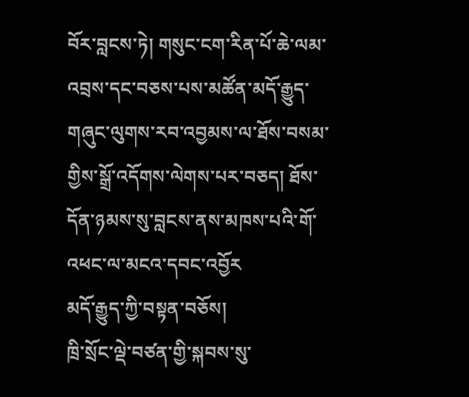བོར་བླངས་ཏེ། གསུང་ངག་རིན་པོ་ཆེ་ལམ་འབྲས་དང་བཅས་པས་མཚོན་མདོ་རྒྱུད་གཞུང་ལུགས་རབ་འབྱམས་ལ་ཐོས་བསམ་གྱིས་སྒྲོ་འདོགས་ལེགས་པར་བཅད། ཐོས་དོན་ཉམས་སུ་བླངས་ནས་མཁས་པའི་གོ་འཕང་ལ་མངའ་དབང་འབྱོར
མདོ་རྒྱུད་ཀྱི་བསྟན་བཅོས།
ཁྲི་སྲོང་ལྡེ་བཙན་གྱི་སྐབས་སུ་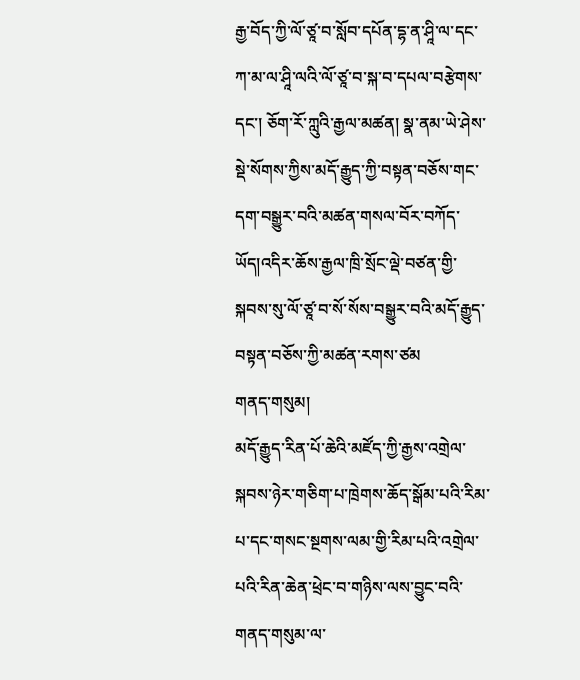རྒྱ་བོད་ཀྱི་ལོ་ཙཱ་བ་སློབ་དཔོན་དྷ་ན་ཤཱི་ལ་དང་ཀ་མ་ལ་ཤཱི་ལའི་ལོ་ཙཱ་བ་སྐ་བ་དཔལ་བརྩེགས་དང་། ཅོག་རོ་ཀླུའི་རྒྱལ་མཚན། སྣ་ནམ་ཡེ་ཤེས་སྡེ་སོགས་ཀྱིས་མདོ་རྒྱུད་ཀྱི་བསྟན་བཅོས་གང་དག་བསྒྱུར་བའི་མཚན་གསལ་བོར་བཀོད་ཡོད།འདིར་ཆོས་རྒྱལ་ཁྲི་སྲོང་ལྡེ་བཙན་གྱི་སྐབས་སུ་ལོ་ཙཱ་བ་སོ་སོས་བསྒྱུར་བའི་མདོ་རྒྱུད་བསྟན་བཅོས་ཀྱི་མཚན་རགས་ཙམ
གནད་གསུམ།
མདོ་རྒྱུད་རིན་པོ་ཆེའི་མཛོད་ཀྱི་རྒྱས་འགྲེལ་སྐབས་ཉེར་གཅིག་པ་ཁྲེགས་ཆོད་སྒོམ་པའི་རིམ་པ་དང་གསང་སྔགས་ལམ་གྱི་རིམ་པའི་འགྲེལ་པའི་རིན་ཆེན་ཕྲེང་བ་གཉིས་ལས་བྱུང་བའི་གནད་གསུམ་ལ་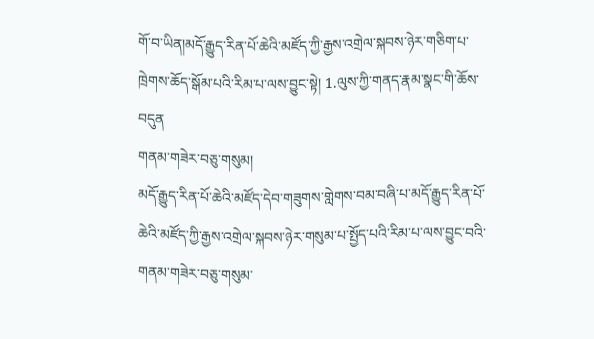གོ་བ་ཡིན།མདོ་རྒྱུད་རིན་པོ་ཆེའི་མཛོད་ཀྱི་རྒྱས་འགྲེལ་སྐབས་ཉེར་གཅིག་པ་ཁྲེགས་ཆོད་སྒོམ་པའི་རིམ་པ་ལས་བྱུང་སྟེ། 1.ལུས་ཀྱི་གནད་རྣམ་སྣང་གི་ཆོས་བདུན
གནམ་གཟེར་བཅུ་གསུམ།
མདོ་རྒྱུད་རིན་པོ་ཆེའི་མཛོད་དེབ་གཟུགས་གླེགས་བམ་བཞི་པ་མདོ་རྒྱུད་རིན་པོ་ཆེའི་མཛོད་ཀྱི་རྒྱས་འགྲེལ་སྐབས་ཉེར་གསུམ་པ་སྤྱོད་པའི་རིམ་པ་ལས་བྱུང་བའི་གནམ་གཟེར་བཅུ་གསུམ་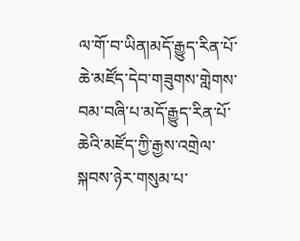ལ་གོ་བ་ཡིན།མདོ་རྒྱུད་རིན་པོ་ཆེ་མཛོད་དེབ་གཟུགས་གླེགས་བམ་བཞི་པ་མདོ་རྒྱུད་རིན་པོ་ཆེའི་མཛོད་ཀྱི་རྒྱས་འགྲེལ་སྐབས་ཉེར་གསུམ་པ་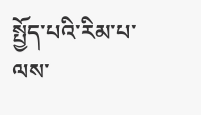སྤྱོད་པའི་རིམ་པ་ལས་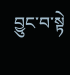བྱུང་བ་སྟེ